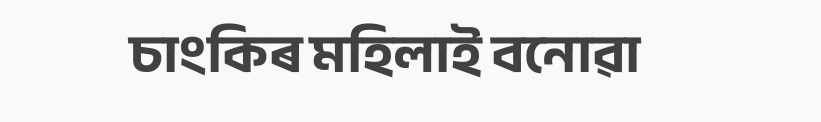চাংকিৰ মহিলাই বনোৱা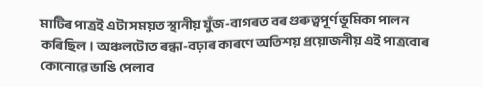মাটিৰ পাত্ৰই এটা সময়ত স্থানীয় যুঁজ-বাগৰত বৰ গুৰুত্বপূৰ্ণ ভূমিকা পালন কৰিছিল। অঞ্চলটোত ৰন্ধা-বঢ়াৰ কাৰণে অতিশয় প্ৰয়োজনীয় এই পাত্ৰবোৰ কোনোৱে ভাঙি পেলাব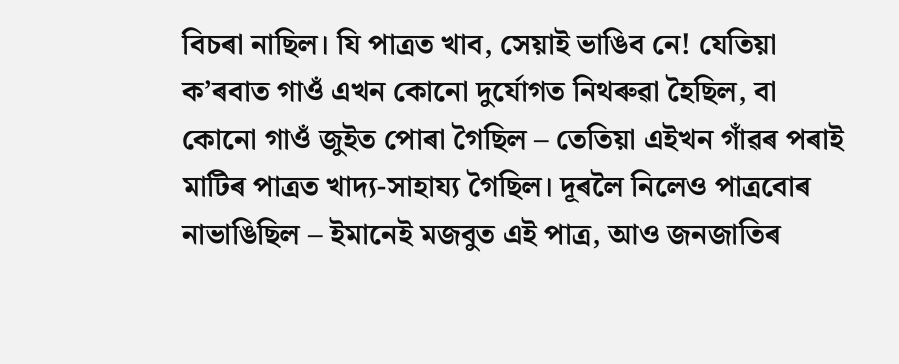বিচৰা নাছিল। যি পাত্ৰত খাব, সেয়াই ভাঙিব নে! যেতিয়া ক’ৰবাত গাওঁ এখন কোনো দুৰ্যোগত নিথৰুৱা হৈছিল, বা কোনো গাওঁ জুইত পোৰা গৈছিল – তেতিয়া এইখন গাঁৱৰ পৰাই মাটিৰ পাত্ৰত খাদ্য-সাহায্য গৈছিল। দূৰলৈ নিলেও পাত্ৰবোৰ নাভাঙিছিল – ইমানেই মজবুত এই পাত্ৰ, আও জনজাতিৰ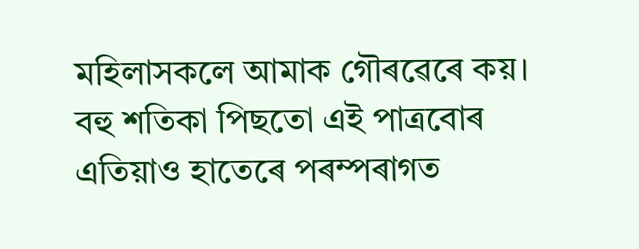মহিলাসকলে আমাক গৌৰৱেৰে কয়।
বহু শতিকা পিছতো এই পাত্ৰবোৰ এতিয়াও হাতেৰে পৰম্পৰাগত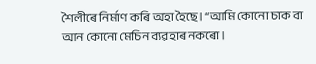শৈলীৰে নিৰ্মাণ কৰি অহা হৈছে। “আমি কোনো চাক বা আন কোনো মেচিন ব্যৱহাৰ নকৰো।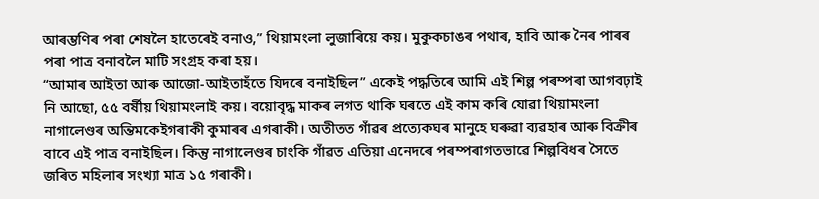আৰম্ভণিৰ পৰা শেষলৈ হাতেৰেই বনাও,” থিয়ামংলা লুজাৰিয়ে কয়। মুকুকচাঙৰ পথাৰ, হাবি আৰু নৈৰ পাৰৰ পৰা পাত্ৰ বনাবলৈ মাটি সংগ্ৰহ কৰা হয়।
“আমাৰ আইতা আৰু আজো-আইতাহঁতে যিদৰে বনাইছিল” একেই পদ্ধতিৰে আমি এই শিল্প পৰম্পৰা আগবঢ়াই নি আছো, ৫৫ বৰ্ষীয় থিয়ামংলাই কয়। বয়োবৃদ্ধ মাকৰ লগত থাকি ঘৰতে এই কাম কৰি যোৱা থিয়ামংলা নাগালেণ্ডৰ অন্তিমকেইগৰাকী কুমাৰৰ এগৰাকী। অতীতত গাঁৱৰ প্ৰত্যেকঘৰ মানুহে ঘৰুৱা ব্যৱহাৰ আৰু বিক্ৰীৰ বাবে এই পাত্ৰ বনাইছিল। কিন্তু নাগালেণ্ডৰ চাংকি গাঁৱত এতিয়া এনেদৰে পৰম্পৰাগতভাৱে শিল্পবিধৰ সৈতে জৰিত মহিলাৰ সংখ্যা মাত্ৰ ১৫ গৰাকী।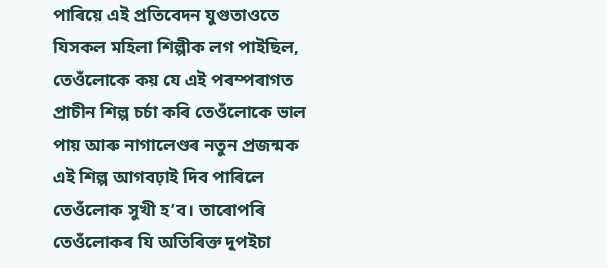পাৰিয়ে এই প্ৰতিবেদন যুগুতাওতে যিসকল মহিলা শিল্পীক লগ পাইছিল, তেওঁলোকে কয় যে এই পৰম্পৰাগত প্ৰাচীন শিল্প চৰ্চা কৰি তেওঁলোকে ভাল পায় আৰু নাগালেণ্ডৰ নতুন প্ৰজন্মক এই শিল্প আগবঢ়াই দিব পাৰিলে তেওঁলোক সুখী হ’ব। তাৰোপৰি তেওঁলোকৰ যি অতিৰিক্ত দুপইচা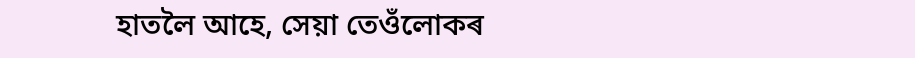হাতলৈ আহে, সেয়া তেওঁলোকৰ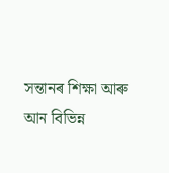সন্তানৰ শিক্ষা আৰু আন বিভিন্ন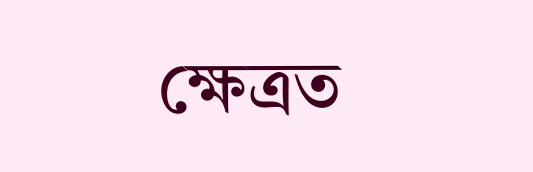ক্ষেত্ৰত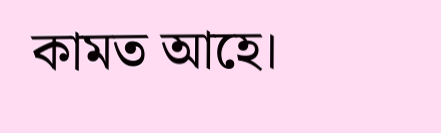কামত আহে।